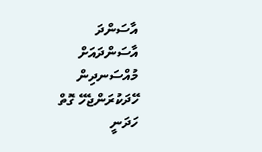އާސަންދަ
އާސަންދައަށް މުއްސަނދިން ހޭދަކުރަންޖެހޭ ގޮތް ހަދަނީ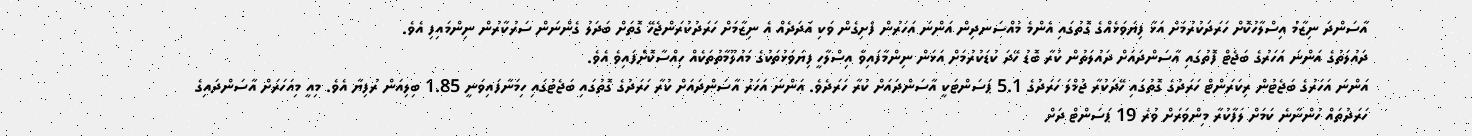އާސަންދަ ނިޒާމު އިސްލާހުކޮށް ހަރަދަކުރުމަށް އަޅާ ފިޔަވަޅެއްގެ ގޮތުގައި އެންމެ މުއްސަނދިން އަންނަ އަހަރުން ފެށިގެން ވަކި އަދަދެއް އެ ނިޒާމަށް ހަރަދުކުރަންޖެހޭ ގޮތަށް ބަދަލު ގެންނަން ސަރުކާރުން ނިންމައިފި އެވެ.
ދައުލަތުގެ އަންނަ އަހަރުގެ ބަޖެޓް ފޮތުގައި އާސަންދައަށް ދައުލަތުން ކުރާ ބޮޑު ހޭދަ ކުޑަކުރުމަށް އަޅަން ނިންމާފައިވާ އިސްލާހީ ފިޔަވަޅުތަކުގެ މައުލޫމާތުތަކެއް ހިއްސާކޮށްފައިވެ އެވެ.
އަންނަ އަހަރުގެ ބަޖެޓުން ރިކަރަންޓް ހަރަދުގެ ގޮތުގައި ހޭދަކުރާ ޖުމްލަ ހަރަދުގެ 5.1 ޕަސަންޓަކީ އާސަންދައަށް ކުރާ ހަރަދެވެ. އަންނަ އަހަރު އާސަންދައަށް ކުރާ ހަރަދުގެ ގޮތުގައި ބަޖެޓުގައި ހިމަނާފައިވަނީ 1.85 ބިލިއަން ރުފިޔާ އެވެ. މިއީ މިއަހަރަށް އާސަންދައިގެ ހަރަދުތައް ހުންނާނެ ކަމަށް ލަފާކުރާ މިންވަރަށް ވުރެ 19 ޕަސަންޓް ދަށް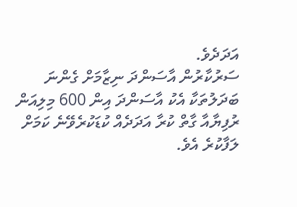އަދަދެވެ.
ސަރުކާރުން އާސަންދަ ނިޒާމަށް ގެންނަ ބަދަލުތަކާ އެކު އާސަންދަ އިން 600 މިލިއަން ރުފިޔާއާ ގާތް ކުރާ އަދަދެއް ކުޑަކުރެވޭނެ ކަމަށް ލަފާކުރެ އެވެ.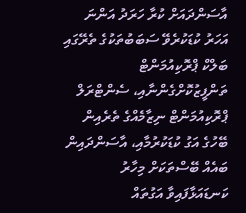އާސަންދައަށް ކުރާ ހަރަދު އަންނަ އަހަރު ކުޑަކުރެވޭ ސަބަބުތަކުގެ ތެރޭގައި ބަލްކް ޕްރޮކިއުމަންޓް ތަންފީޒުކޮށްގެންނާއި، ސެންޓްރަލް ޕްރޮކިއުމަންޓް ނިޒާމެއްގެ ތެރެއިން ބޭހުގެ އަގު ކުޑަކުރުމާއި، އާސަންދައިން ބައެއް ބޭސްތަކަށް މިހާރު ކަނޑައަޅާފައިވާ އަގުތައް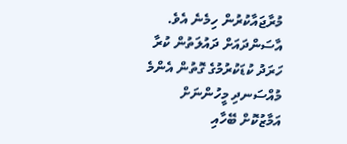މުރާޖައާކުރުން ހިމެނެ އެވެ.
އާސަންދައަށް ދައުލަތުން ކުރާ ހަރަދު ކުޑަކުރުމުގެ ގޮތުން އެންމެ މުއްސަނދި މީހުންނަށް އަމާޒުކޮށް ބޭހާއި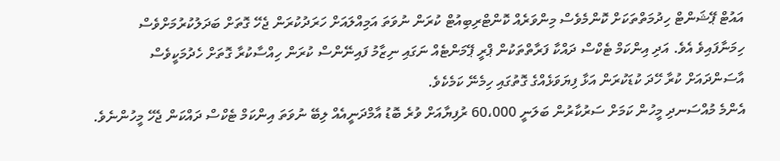އައުޓް ޕޭޝަންޓް ހިދުމަތްތަކަށް ކޮންމެވެސް މިންވަރެއް ކޮންޓްރިބިއުޓް ކުރަން ނުވަތަ އަމިއްލައަށް ހަރަދުކުރަން ޖެހޭ ގޮތަށް ބަދަލުކުރުމަށްވެސް ހިމަނާފައިވެ އެވެ. އަދި އިންކަމް ޓެކްސް ދައްކާ ފަރާތްތަކުން ޕްރީ ޕޭމަންޓެއް ނަގައި ނިޒާމު ފައިނޭންސް ކުރަން ހިއްސާކުރާ ގޮތަށް ހެދުމަކީވެސް އާސަންދައަށް ކުރާ ހޭދަ ކުޑަކުރަން އަޅާ ފިޔަވަޅެއްގެ ގޮތުގައި ހިމެނޭ ކަމެކެވެ.
އެންމެ މުއްސަނދި މީހުން ކަމަށް ސަރުކާރުން ބަލަނީ 60،000 ރުފިޔާއަށް ވުރެ ބޮޑު އާމްދަނީއެއް ލިބޭ ނުވަތަ އިންކަމް ޓެކްސް ދައްކަން ޖެހޭ މީހުންނެވެ.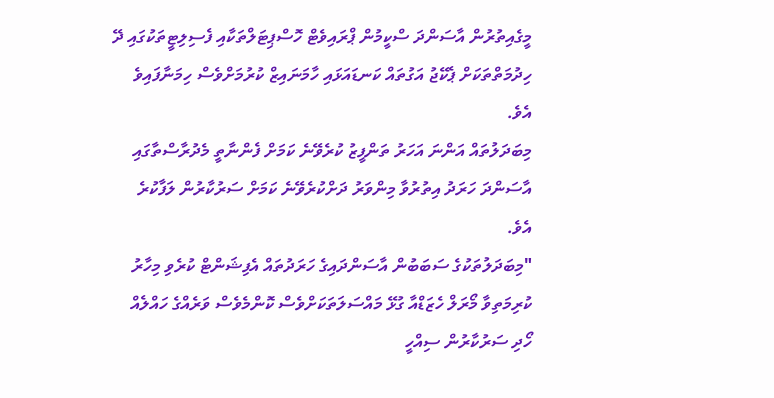މީގެއިތުރުން އާސަންދަ ސްކީމުން ޕްރައިވެޓް ހޮސްޕިޓަލްތަކާއި ފެސިލިޓީތަކުގައި ދޭ ހިދުމަތްތަކަށް ޕެކޭޖު އަގުތައް ކަނޑައަޅައި ހާމަނައިޒް ކުރުމަށްވެސް ހިމަނާފައިވެ އެވެ.
މިބަދަލުތައް އަންނަ އަހަރު ތަންފީޒު ކުރެވޭނެ ކަމަށް ފެންނާތީ މެދުރާސްތާގައި އާސަންދަ ހަރަދު އިތުރުވާ މިންވަރު ދަށްކުރެވޭނެ ކަމަށް ސަރުކާރުން ލަފާކުރެ އެވެ.
"މިބަދަލުތަކުގެ ސަބަބުން އާސަންދައިގެ ހަރަދުތައް އެފިޝަންޓް ކުރެވި މިހާރު ކުރިމަތިވާ މޯރަލް ހެޒަޑްއާ ގުޅޭ މައްސަލަތަކަށްވެސް ކޮންމެވެސް ވަރެއްގެ ހައްލެއް ހޯދި ސަރުކާރުން ސިއްހީ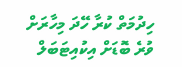ހިދުމަތް ކުރާ ހޭދަ މިހާރަށް ވުރެ ބޮޑަށް އިކުއިޓަބަލް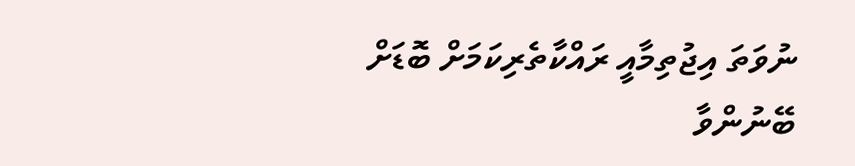ނުވަތަ އިޖުތިމާއީ ރައްކާތެރިކަމަށް ބޮޑަށް ބޭނުންވާ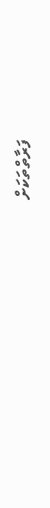ފަރާތްތަކަށް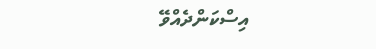އިސްކަންދެއްވޭ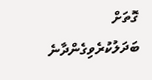ގޮތަށް ބަދަލުކުރެވިގެންދާނެ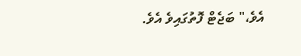އެވެ،" ބަޖެޓް ފޮތުގައިވެ އެވެ.